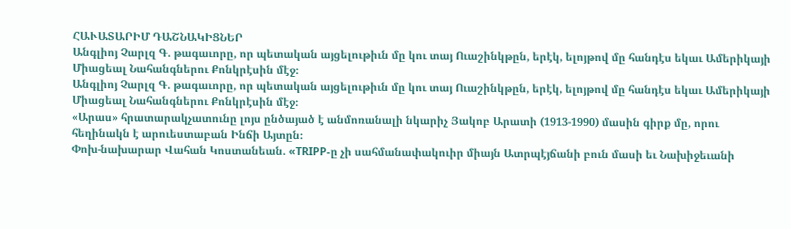ՀԱՒԱՏԱՐԻՄ ԴԱՇՆԱԿԻՑՆԵՐ
Անգլիոյ Չարլզ Գ. թագաւորը, որ պետական այցելութիւն մը կու տայ Ուաշինկթըն, երէկ, ելոյթով մը հանդէս եկաւ Ամերիկայի Միացեալ Նահանգներու Քոնկրէսին մէջ։
Անգլիոյ Չարլզ Գ. թագաւորը, որ պետական այցելութիւն մը կու տայ Ուաշինկթըն, երէկ, ելոյթով մը հանդէս եկաւ Ամերիկայի Միացեալ Նահանգներու Քոնկրէսին մէջ։
«Արաս» հրատարակչատունը լոյս ընծայած է անմոռանալի նկարիչ Յակոբ Արատի (1913-1990) մասին գիրք մը, որու հեղինակն է արուեստաբան Ինճի Այտըն։
Փոխ-նախարար Վահան Կոստանեան. «TRIPP-ը չի սահմանափակուիր միայն Ատրպէյճանի բուն մասի եւ Նախիջեւանի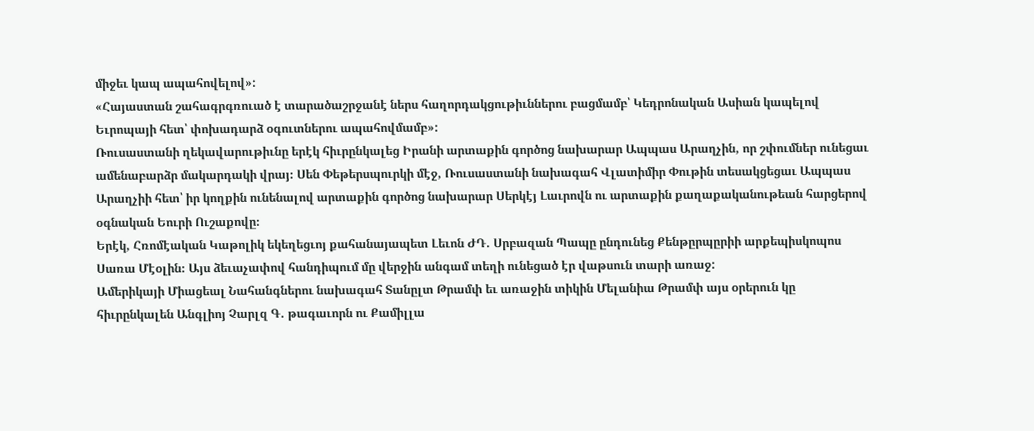միջեւ կապ ապահովելով»:
«Հայաստան շահագրգռուած է տարածաշրջանէ ներս հաղորդակցութիւններու բացմամբ՝ Կեդրոնական Ասիան կապելով Եւրոպայի հետ՝ փոխադարձ օգուտներու ապահովմամբ»:
Ռուսաստանի ղեկավարութիւնը երէկ հիւրընկալեց Իրանի արտաքին գործոց նախարար Ապպաս Արաղչին, որ շփումներ ունեցաւ ամենաբարձր մակարդակի վրայ։ Սեն Փեթերսպուրկի մէջ, Ռուսաստանի նախագահ Վլատիմիր Փութին տեսակցեցաւ Ապպաս Արաղչիի հետ՝ իր կողքին ունենալով արտաքին գործոց նախարար Սերկէյ Լաւրովն ու արտաքին քաղաքականութեան հարցերով օգնական Եուրի Ուշաքովը։
Երէկ, Հռոմէական Կաթոլիկ եկեղեցւոյ քահանայապետ Լեւոն ԺԴ. Սրբազան Պապը ընդունեց Քենթըրպըրիի արքեպիսկոպոս Սառա Մէօլին։ Այս ձեւաչափով հանդիպում մը վերջին անգամ տեղի ունեցած էր վաթսուն տարի առաջ:
Ամերիկայի Միացեալ Նահանգներու նախագահ Տանըլտ Թրամփ եւ առաջին տիկին Մելանիա Թրամփ այս օրերուն կը հիւրընկալեն Անգլիոյ Չարլզ Գ. թագաւորն ու Քամիլլա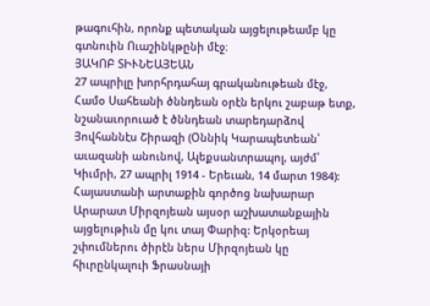թագուհին, որոնք պետական այցելութեամբ կը գտնուին Ուաշինկթընի մէջ։
ՅԱԿՈԲ ՏԻՒՆԵԱՅԵԱՆ
27 ապրիլը խորհրդահայ գրականութեան մէջ, Համօ Սահեանի ծննդեան օրէն երկու շաբաթ ետք, նշանաւորուած է ծննդեան տարեդարձով Յովհաննէս Շիրազի (Օննիկ Կարապետեան՝ աւազանի անունով, Ալեքսանտրապոլ, այժմ՝ Կիւմրի, 27 ապրիլ 1914 - Երեւան, 14 մարտ 1984):
Հայաստանի արտաքին գործոց նախարար Արարատ Միրզոյեան այսօր աշխատանքային այցելութիւն մը կու տայ Փարիզ: Երկօրեայ շփումներու ծիրէն ներս Միրզոյեան կը հիւրընկալուի Ֆրասնայի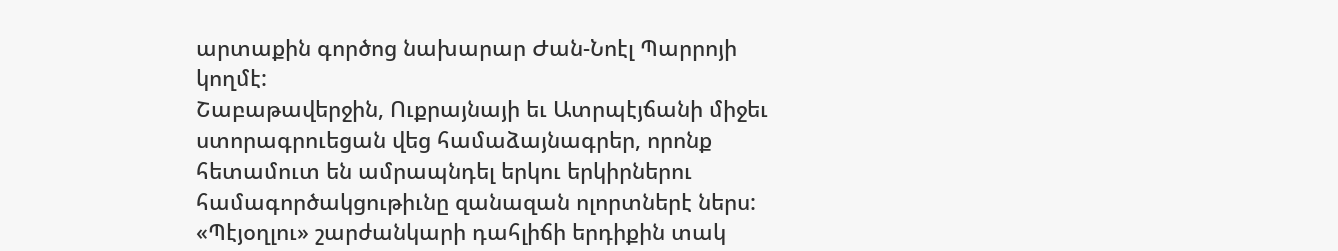արտաքին գործոց նախարար Ժան-Նոէլ Պարրոյի կողմէ:
Շաբաթավերջին, Ուքրայնայի եւ Ատրպէյճանի միջեւ ստորագրուեցան վեց համաձայնագրեր, որոնք հետամուտ են ամրապնդել երկու երկիրներու համագործակցութիւնը զանազան ոլորտներէ ներս:
«Պէյօղլու» շարժանկարի դահլիճի երդիքին տակ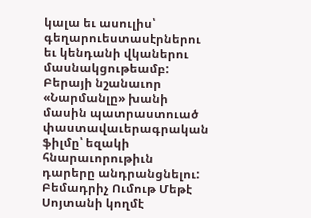կալա եւ ասուլիս՝ գեղարուեստասէրներու եւ կենդանի վկաներու մասնակցութեամբ: Բերայի նշանաւոր «Նարմանլը» խանի մասին պատրաստուած փաստավաւերագրական ֆիլմը՝ եզակի հնարաւորութիւն դարերը անդրանցնելու: Բեմադրիչ Ումութ Մեթէ Սոյտանի կողմէ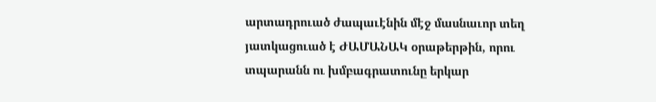արտադրուած ժապաւէնին մէջ մասնաւոր տեղ յատկացուած է ԺԱՄԱՆԱԿ օրաթերթին, որու տպարանն ու խմբագրատունը երկար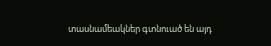տասնամեակներ գտնուած են այդ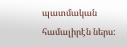պատմական համալիրէն ներս: